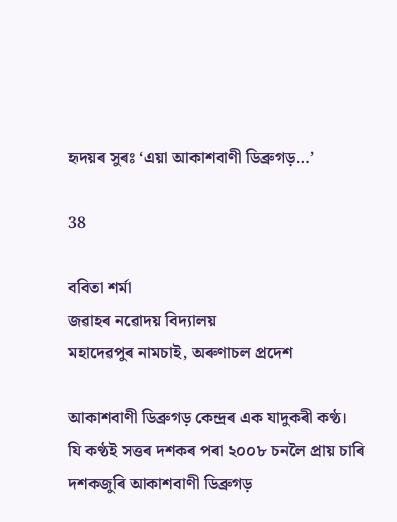হৃদয়ৰ সুৰঃ ‘এয়া আকাশবাণী ডিব্ৰুগড়…’

38

ববিতা শর্মা
জৱাহৰ নৱোদয় বিদ্যালয়
মহাদেৱপুৰ নামচাই, অৰুণাচল প্রদেশ

আকাশবাণী ডিব্ৰুগড় কেন্দ্ৰৰ এক যাদুকৰী কণ্ঠ। যি কণ্ঠই সত্তৰ দশকৰ পৰা ২০০৮ চনলৈ প্ৰায় চাৰি দশকজুৰি আকাশবাণী ডিব্ৰুগড়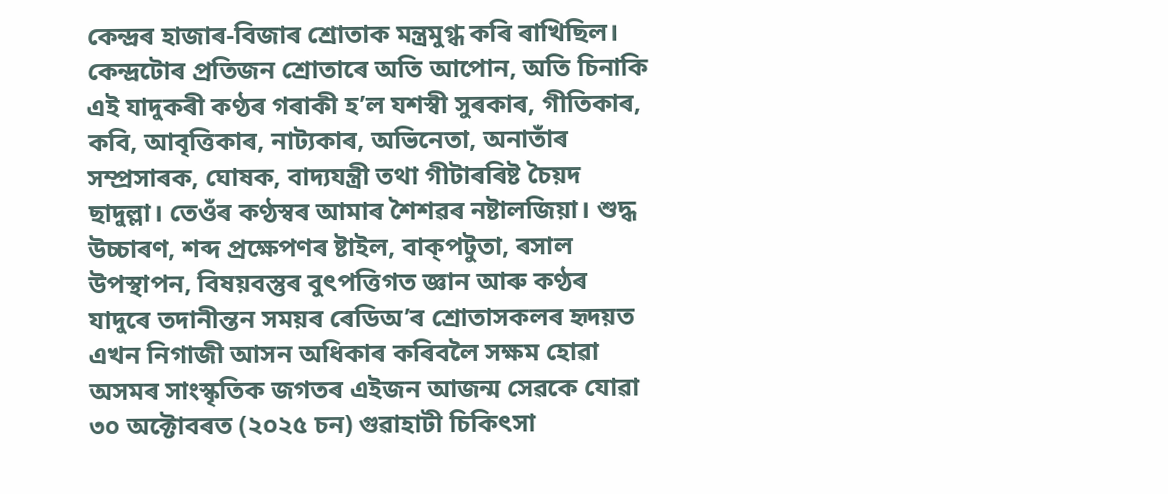কেন্দ্ৰৰ হাজাৰ-বিজাৰ শ্ৰোতাক মন্ত্রমুগ্ধ কৰি ৰাখিছিল। কেন্দ্ৰটোৰ প্ৰতিজন শ্রোতাৰে অতি আপোন, অতি চিনাকি এই যাদুকৰী কণ্ঠৰ গৰাকী হ’ল যশস্বী সুৰকাৰ, গীতিকাৰ, কবি, আবৃত্তিকাৰ, নাট্যকাৰ, অভিনেতা, অনাতাঁৰ সম্প্ৰসাৰক, ঘোষক, বাদ্যযন্ত্ৰী তথা গীটাৰৰিষ্ট চৈয়দ ছাদুল্লা। তেওঁৰ কণ্ঠস্বৰ আমাৰ শৈশৱৰ নষ্টালজিয়া। শুদ্ধ উচ্চাৰণ, শব্দ প্ৰক্ষেপণৰ ষ্টাইল, বাক্‌পটুতা, ৰসাল উপস্থাপন, বিষয়বস্তুৰ বুৎপত্তিগত জ্ঞান আৰু কণ্ঠৰ যাদুৰে তদানীন্তন সময়ৰ ৰেডিঅ’ৰ শ্ৰোতাসকলৰ হৃদয়ত এখন নিগাজী আসন অধিকাৰ কৰিবলৈ সক্ষম হোৱা অসমৰ সাংস্কৃতিক জগতৰ এইজন আজন্ম সেৱকে যোৱা ৩০ অক্টোবৰত (২০২৫ চন) গুৱাহাটী চিকিৎসা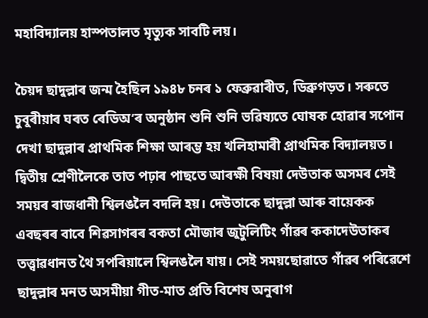মহাবিদ্যালয় হাস্পতালত মৃত্যুক সাবটি লয়।

চৈয়দ ছাদুল্লাৰ জন্ম হৈছিল ১৯৪৮ চনৰ ১ ফেব্ৰুৱাৰীত, ডিব্ৰুগড়ত। সৰুতে চুবুৰীয়াৰ ঘৰত ৰেডিঅ’ৰ অনুষ্ঠান শুনি শুনি ভৱিষ্যতে ঘোষক হোৱাৰ সপোন দেখা ছাদুল্লাৰ প্ৰাথমিক শিক্ষা আৰম্ভ হয় খলিহামাৰী প্ৰাথমিক বিদ্যালয়ত। দ্বিতীয় শ্ৰেণীলৈকে তাত পঢ়াৰ পাছতে আৰক্ষী বিষয়া দেউতাক অসমৰ সেই সময়ৰ ৰাজধানী শ্বিলঙলৈ বদলি হয়। দেউতাকে ছাদুল্লা আৰু বায়েকক এবছৰৰ বাবে শিৱসাগৰৰ বকতা মৌজাৰ জুটুলিটিং গাঁৱৰ ককাদেউতাকৰ তত্ত্বাৱধানত থৈ সপৰিয়ালে শ্বিলঙলৈ যায়। সেই সময়ছোৱাতে গাঁৱৰ পৰিৱেশে ছাদুল্লাৰ মনত অসমীয়া গীত-মাত প্রতি বিশেষ অনুৰাগ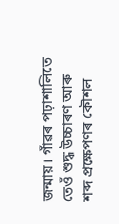জন্মায়। গাঁৱৰ পঢ়াশালিতে তেওঁ শুদ্ধ উচ্চাৰণ আৰু শব্দ প্রক্ষেপণৰ কৌশল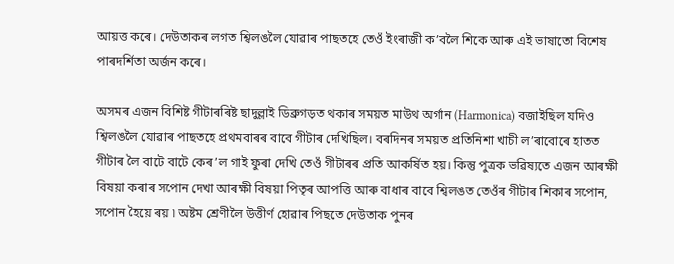আয়ত্ত কৰে। দেউতাকৰ লগত শ্বিলঙলৈ যোৱাৰ পাছতহে তেওঁ ইংৰাজী ক’বলৈ শিকে আৰু এই ভাষাতো বিশেষ পাৰদৰ্শিতা অর্জন কৰে।

অসমৰ এজন বিশিষ্ট গীটাৰৰিষ্ট ছাদুল্লাই ডিব্ৰুগড়ত থকাৰ সময়ত মাউথ অর্গান (Harmonica) বজাইছিল যদিও শ্বিলঙলৈ যোৱাৰ পাছতহে প্ৰথমবাৰৰ বাবে গীটাৰ দেখিছিল। বৰদিনৰ সময়ত প্ৰতিনিশা খাচী ল’ৰাবোৰে হাতত গীটাৰ লৈ বাটে বাটে কেৰ’ল গাই ফুৰা দেখি তেওঁ গীটাৰৰ প্ৰতি আকৰ্ষিত হয়। কিন্তু পুত্ৰক ভৱিষ্যতে এজন আৰক্ষী বিষয়া কৰাৰ সপোন দেখা আৰক্ষী বিষয়া পিতৃৰ আপত্তি আৰু বাধাৰ বাবে শ্বিলঙত তেওঁৰ গীটাৰ শিকাৰ সপোন, সপোন হৈয়ে ৰয় ৷ অষ্টম শ্ৰেণীলৈ উত্তীৰ্ণ হোৱাৰ পিছতে দেউতাক পুনৰ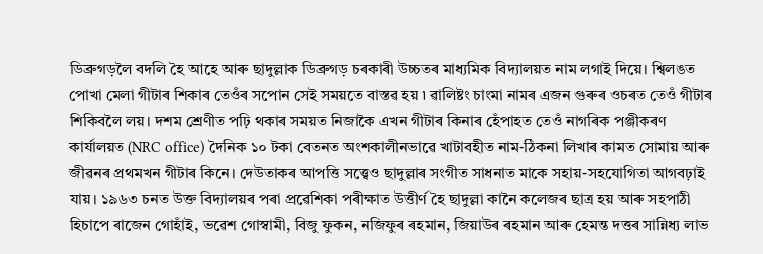ডিব্ৰুগড়লৈ বদলি হৈ আহে আৰু ছাদুল্লাক ডিব্ৰুগড় চৰকাৰী উচ্চতৰ মাধ্যমিক বিদ্যালয়ত নাম লগাই দিয়ে। শ্বিলঙত পোখা মেলা গীটাৰ শিকাৰ তেওঁৰ সপোন সেই সময়তে বাস্তৱ হয় ৷ ৱালিষ্টং চাংমা নামৰ এজন গুৰুৰ ওচৰত তেওঁ গীটাৰ শিকিবলৈ লয়। দশম শ্ৰেণীত পঢ়ি থকাৰ সময়ত নিজাকৈ এখন গীটাৰ কিনাৰ হেঁপাহত তেওঁ নাগৰিক পঞ্জীকৰণ কাৰ্যালয়ত (NRC office) দৈনিক ১০ টকা বেতনত অংশকালীনভাৱে খাটাবহীত নাম-ঠিকনা লিখাৰ কামত সোমায় আৰু জীৱনৰ প্ৰথমখন গীটাৰ কিনে। দেউতাকৰ আপত্তি সত্ত্বেও ছাদুল্লাৰ সংগীত সাধনাত মাকে সহায়-সহযোগিতা আগবঢ়াই যায়। ১৯৬৩ চনত উক্ত বিদ্যালয়ৰ পৰা প্ৰৱেশিকা পৰীক্ষাত উত্তীৰ্ণ হৈ ছাদুল্লা কানৈ কলেজৰ ছাত্ৰ হয় আৰু সহপাঠী হিচাপে ৰাজেন গোহাঁই, ভৱেশ গোস্বামী, বিজু ফুকন, নজিফুৰ ৰহমান, জিয়াউৰ ৰহমান আৰু হেমন্ত দত্তৰ সান্নিধ্য লাভ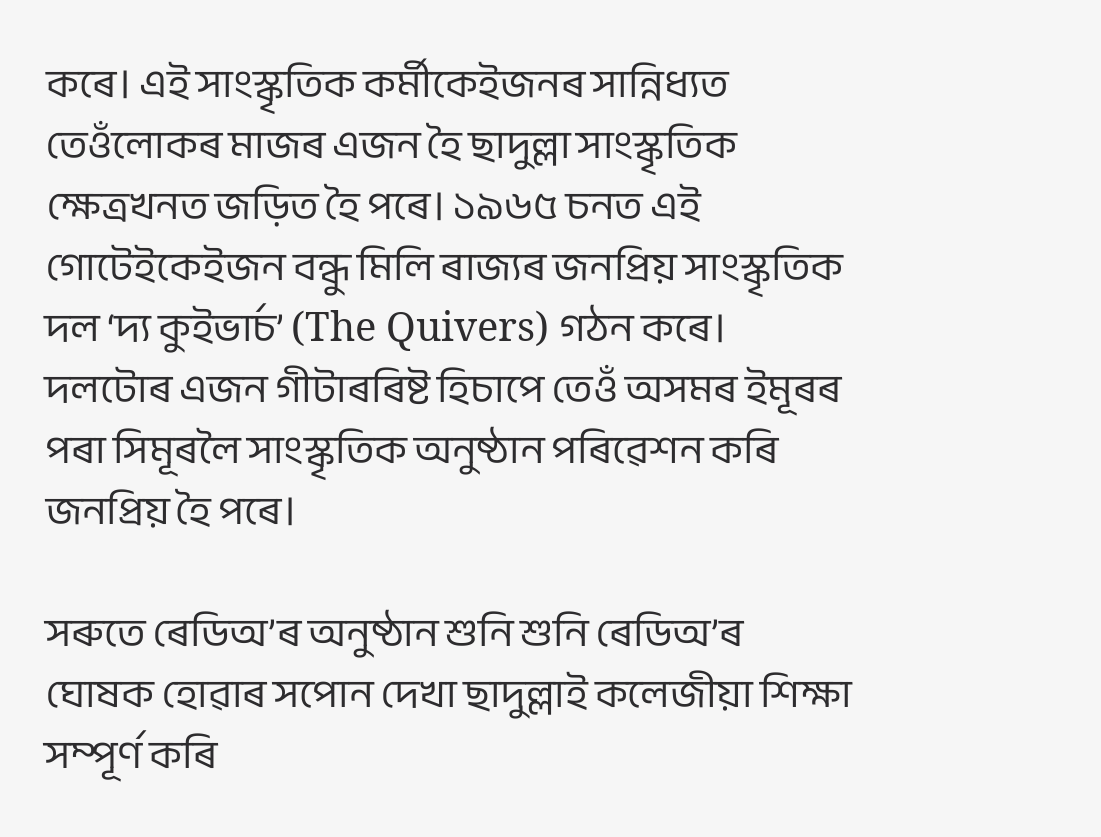কৰে। এই সাংস্কৃতিক কর্মীকেইজনৰ সান্নিধ্যত তেওঁলোকৰ মাজৰ এজন হৈ ছাদুল্লা সাংস্কৃতিক ক্ষেত্ৰখনত জড়িত হৈ পৰে। ১৯৬৫ চনত এই গোটেইকেইজন বন্ধু মিলি ৰাজ্যৰ জনপ্ৰিয় সাংস্কৃতিক দল ‘দ্য কুইভাৰ্চ’ (The Quivers) গঠন কৰে। দলটোৰ এজন গীটাৰৰিষ্ট হিচাপে তেওঁ অসমৰ ইমূৰৰ পৰা সিমূৰলৈ সাংস্কৃতিক অনুষ্ঠান পৰিৱেশন কৰি জনপ্ৰিয় হৈ পৰে।

সৰুতে ৰেডিঅ’ৰ অনুষ্ঠান শুনি শুনি ৰেডিঅ’ৰ ঘোষক হোৱাৰ সপোন দেখা ছাদুল্লাই কলেজীয়া শিক্ষা সম্পূৰ্ণ কৰি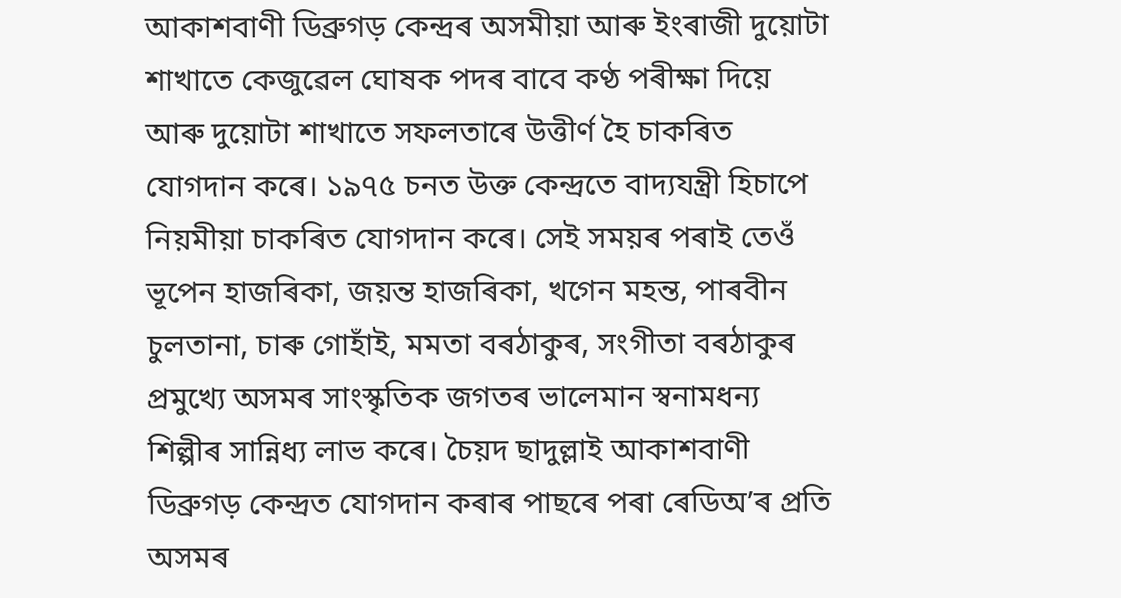আকাশবাণী ডিব্ৰুগড় কেন্দ্ৰৰ অসমীয়া আৰু ইংৰাজী দুয়োটা শাখাতে কেজুৱেল ঘোষক পদৰ বাবে কণ্ঠ পৰীক্ষা দিয়ে আৰু দুয়োটা শাখাতে সফলতাৰে উত্তীৰ্ণ হৈ চাকৰিত যোগদান কৰে। ১৯৭৫ চনত উক্ত কেন্দ্রতে বাদ্যযন্ত্ৰী হিচাপে নিয়মীয়া চাকৰিত যোগদান কৰে। সেই সময়ৰ পৰাই তেওঁ ভূপেন হাজৰিকা, জয়ন্ত হাজৰিকা, খগেন মহন্ত, পাৰবীন চুলতানা, চাৰু গোহাঁই, মমতা বৰঠাকুৰ, সংগীতা বৰঠাকুৰ প্ৰমুখ্যে অসমৰ সাংস্কৃতিক জগতৰ ভালেমান স্বনামধন্য শিল্পীৰ সান্নিধ্য লাভ কৰে। চৈয়দ ছাদুল্লাই আকাশবাণী ডিব্ৰুগড় কেন্দ্ৰত যোগদান কৰাৰ পাছৰে পৰা ৰেডিঅ’ৰ প্ৰতি অসমৰ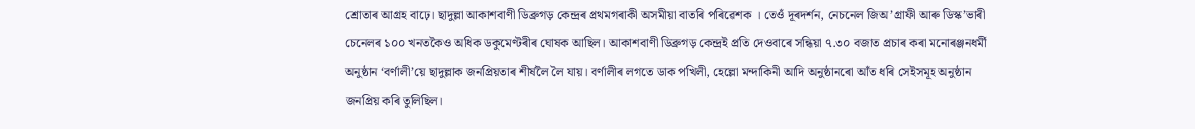শ্ৰোতাৰ আগ্ৰহ বাঢ়ে। ছাদুল্লা আকাশবাণী ডিব্ৰুগড় কেন্দ্ৰৰ প্ৰথমগৰাকী অসমীয়া বাতৰি পৰিৱেশক । তেওঁ দূৰদৰ্শন, নেচনেল জিঅ’গ্ৰাফী আৰু ডিস্ক’ভাৰী চেনেলৰ ১০০ খনতকৈও অধিক ডকুমেণ্টৰীৰ ঘোষক আছিল। আকাশবাণী ডিব্ৰুগড় কেন্দ্রই প্রতি দেওবাৰে সন্ধিয়া ৭.৩০ বজাত প্ৰচাৰ কৰা মনোৰঞ্জনধর্মী অনুষ্ঠান ‘বর্ণালী’য়ে ছাদুল্লাক জনপ্ৰিয়তাৰ শীৰ্ষলৈ লৈ যায়। বৰ্ণালীৰ লগতে ডাক পখিলী, হেল্লো মন্দাকিনী আদি অনুষ্ঠানৰো আঁত ধৰি সেইসমূহ অনুষ্ঠান
জনপ্ৰিয় কৰি তুলিছিল।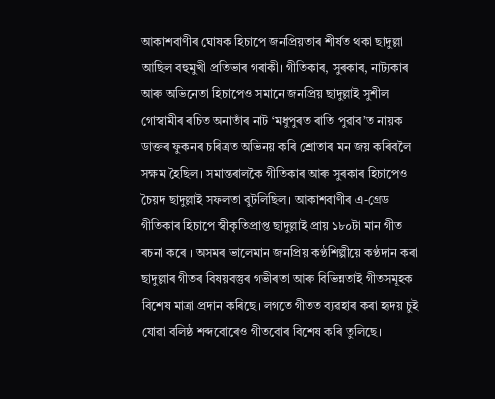আকাশবাণীৰ ঘোষক হিচাপে জনপ্ৰিয়তাৰ শীৰ্ষত থকা ছাদুল্লা আছিল বহুমুখী প্ৰতিভাৰ গৰাকী। গীতিকাৰ, সুৰকাৰ, নাট্যকাৰ আৰু অভিনেতা হিচাপেও সমানে জনপ্রিয় ছাদুল্লাই সুশীল গোস্বামীৰ ৰচিত অনাতাঁৰ নাট ‘মধুপুৰত ৰাতি পুৱাব’ত নায়ক ডাক্তৰ ফুকনৰ চৰিত্ৰত অভিনয় কৰি শ্ৰোতাৰ মন জয় কৰিবলৈ সক্ষম হৈছিল। সমান্তৰালকৈ গীতিকাৰ আৰু সুৰকাৰ হিচাপেও চৈয়দ ছাদুল্লাই সফলতা বুটলিছিল। আকাশবাণীৰ এ-গ্রেড গীতিকাৰ হিচাপে স্বীকৃতিপ্রাপ্ত ছাদুল্লাই প্রায় ১৮০টা মান গীত ৰচনা কৰে । অসমৰ ভালেমান জনপ্রিয় কণ্ঠশিল্পীয়ে কণ্ঠদান কৰা ছাদুল্লাৰ গীতৰ বিষয়বস্তুৰ গভীৰতা আৰু বিভিন্নতাই গীতসমূহক বিশেষ মাত্রা প্রদান কৰিছে। লগতে গীতত ব্যৱহাৰ কৰা হৃদয় চুই যোৱা বলিষ্ঠ শব্দবোৰেও গীতবোৰ বিশেষ কৰি তুলিছে।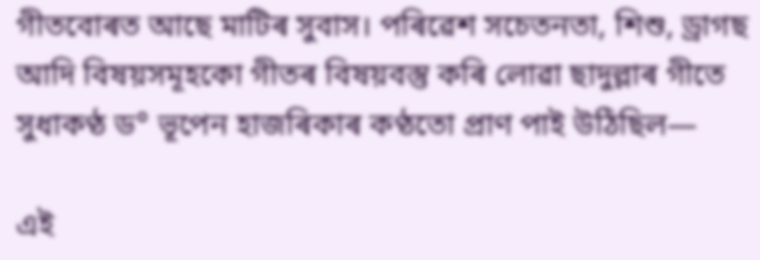গীতবোৰত আছে মাটিৰ সুবাস। পৰিৱেশ সচেতনতা, শিশু, ড্রাগছ আদি বিষয়সমূহকো গীতৰ বিষয়বস্তু কৰি লোৱা ছাদুল্লাৰ গীতে সুধাকণ্ঠ ড° ভূপেন হাজৰিকাৰ কণ্ঠতো প্ৰাণ পাই উঠিছিল—

এই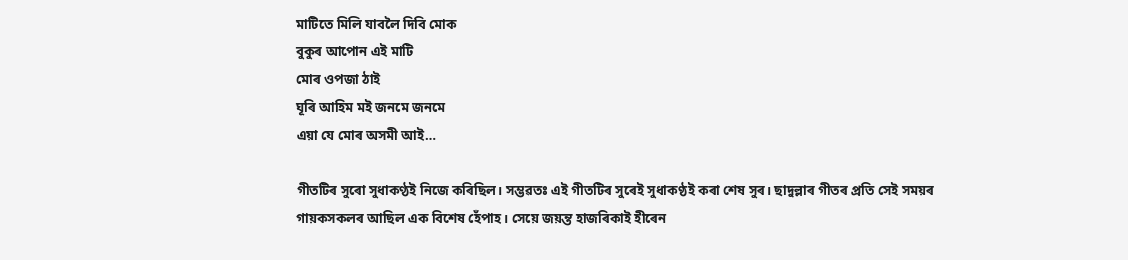মাটিতে মিলি যাবলৈ দিবি মোক
বুকুৰ আপোন এই মাটি
মোৰ ওপজা ঠাই
ঘূৰি আহিম মই জনমে জনমে
এয়া যে মোৰ অসমী আই…

গীতটিৰ সুৰো সুধাকণ্ঠই নিজে কৰিছিল। সম্ভৱতঃ এই গীতটিৰ সুৰেই সুধাকণ্ঠই কৰা শেষ সুৰ। ছাদুল্লাৰ গীতৰ প্ৰতি সেই সময়ৰ গায়কসকলৰ আছিল এক বিশেষ হেঁপাহ। সেয়ে জয়ন্ত হাজৰিকাই হীৰেন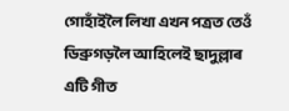গোহাঁইলৈ লিখা এখন পত্ৰত তেওঁ ডিব্ৰুগড়লৈ আহিলেই ছাদুল্লাৰ এটি গীত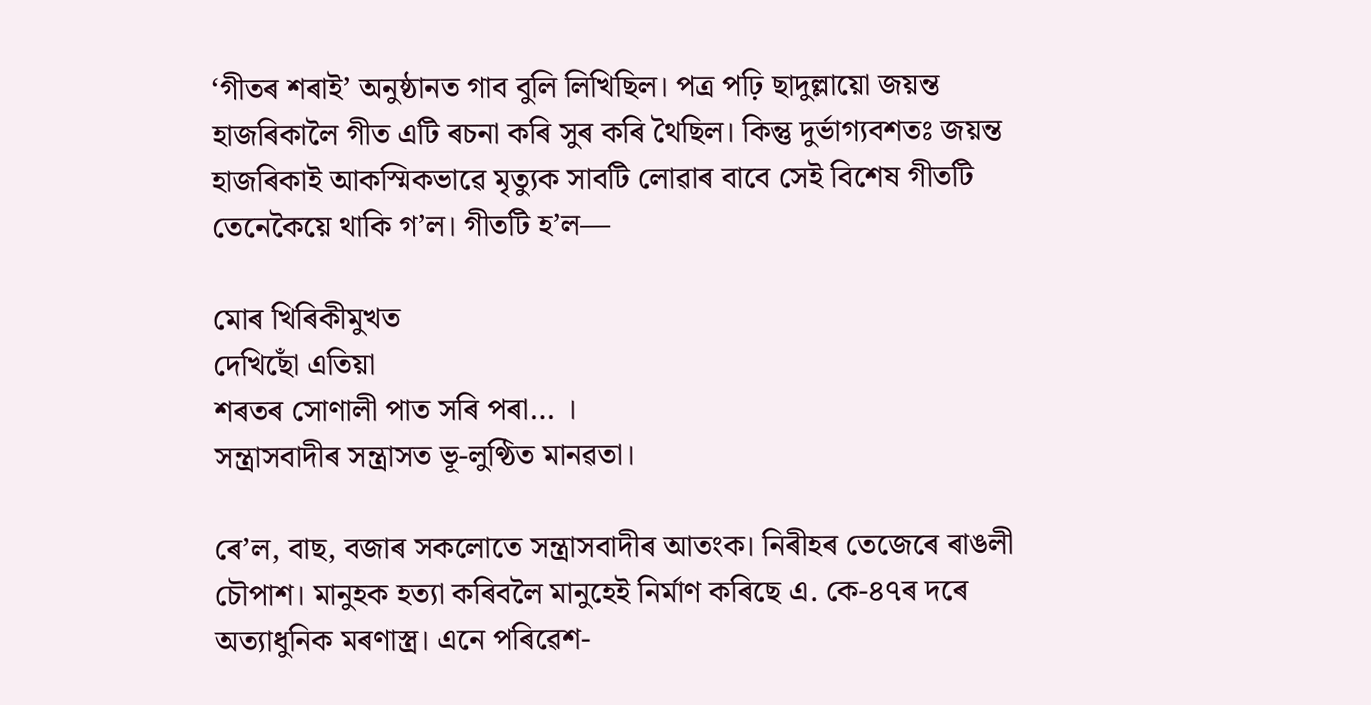‘গীতৰ শৰাই’ অনুষ্ঠানত গাব বুলি লিখিছিল। পত্ৰ পঢ়ি ছাদুল্লায়ো জয়ন্ত হাজৰিকালৈ গীত এটি ৰচনা কৰি সুৰ কৰি থৈছিল। কিন্তু দুর্ভাগ্যবশতঃ জয়ন্ত হাজৰিকাই আকস্মিকভাৱে মৃত্যুক সাবটি লোৱাৰ বাবে সেই বিশেষ গীতটি তেনেকৈয়ে থাকি গ’ল। গীতটি হ’ল—

মোৰ খিৰিকীমুখত
দেখিছোঁ এতিয়া
শৰতৰ সোণালী পাত সৰি পৰা… ।
সন্ত্ৰাসবাদীৰ সন্ত্ৰাসত ভূ-লুণ্ঠিত মানৱতা।

ৰে’ল, বাছ, বজাৰ সকলোতে সন্ত্ৰাসবাদীৰ আতংক। নিৰীহৰ তেজেৰে ৰাঙলী চৌপাশ। মানুহক হত্যা কৰিবলৈ মানুহেই নিৰ্মাণ কৰিছে এ. কে-৪৭ৰ দৰে অত্যাধুনিক মৰণাস্ত্ৰ। এনে পৰিৱেশ-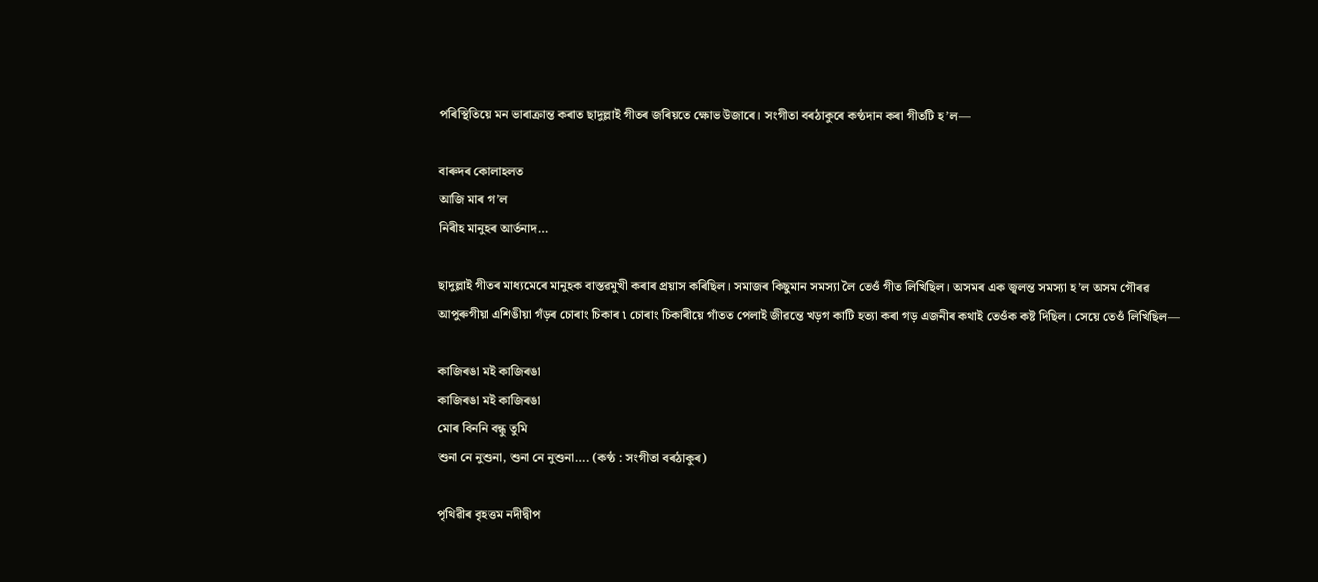পৰিস্থিতিয়ে মন ভাৰাক্ৰান্ত কৰাত ছাদুল্লাই গীতৰ জৰিয়তে ক্ষোভ উজাৰে। সংগীতা বৰঠাকুৰে কণ্ঠদান কৰা গীতটি হ’ল—

বাৰুদৰ কোলাহলত
আজি মাৰ গ’ল
নিৰীহ মানুহৰ আৰ্তনাদ…

ছাদুল্লাই গীতৰ মাধ্যমেৰে মানুহক বাস্তৱমুখী কৰাৰ প্ৰয়াস কৰিছিল। সমাজৰ কিছুমান সমস্যা লৈ তেওঁ গীত লিখিছিল। অসমৰ এক জ্বলন্ত সমস্যা হ’ল অসম গৌৰৱ আপুৰুগীয়া এশিঙীয়া গঁড়ৰ চোৰাং চিকাৰ ৷ চোৰাং চিকাৰীয়ে গাঁতত পেলাই জীৱন্তে খড়গ কাটি হত্যা কৰা গড় এজনীৰ কথাই তেওঁক কষ্ট দিছিল। সেয়ে তেওঁ লিখিছিল—

কাজিৰঙা ম‍ই কাজিৰঙা
কাজিৰঙা মই কাজিৰঙা
মোৰ বিননি বন্ধু তুমি
শুনা নে নুশুনা, শুনা নে নুশুনা…. (কণ্ঠ : সংগীতা বৰঠাকুৰ)

পৃথিৱীৰ বৃহত্তম নদীদ্বীপ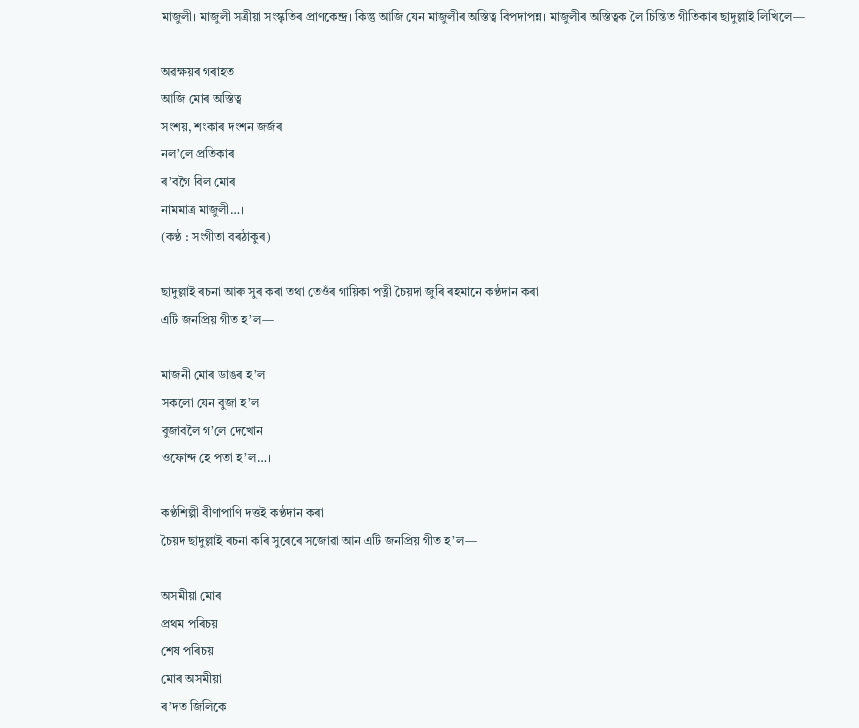মাজুলী। মাজুলী সত্ৰীয়া সংস্কৃতিৰ প্ৰাণকেন্দ্র। কিন্তু আজি যেন মাজুলীৰ অস্তিত্ব বিপদাপন্ন। মাজুলীৰ অস্তিত্বক লৈ চিন্তিত গীতিকাৰ ছাদুল্লাই লিখিলে—

অৱক্ষয়ৰ গৰাহত
আজি মোৰ অস্তিত্ব
সংশয়, শংকাৰ দংশন জৰ্জৰ
নল’লে প্ৰতিকাৰ
ৰ’বগৈ বিল মোৰ
নামমাত্র মাজুলী…।
(কণ্ঠ : সংগীতা বৰঠাকুৰ)

ছাদুল্লাই ৰচনা আৰু সুৰ কৰা তথা তেওঁৰ গায়িকা পত্নী চৈয়দা জুৰি ৰহমানে কণ্ঠদান কৰা
এটি জনপ্রিয় গীত হ’ল—

মাজনী মোৰ ডাঙৰ হ’ল
সকলো যেন বুজা হ’ল
বুজাবলৈ গ’লে দেখোন
ওফোন্দ হে পতা হ’ল…।

কণ্ঠশিল্পী বীণাপাণি দত্তই কণ্ঠদান কৰা
চৈয়দ ছাদুল্লাই ৰচনা কৰি সুৰেৰে সজোৱা আন এটি জনপ্রিয় গীত হ’ল—

অসমীয়া মোৰ
প্রথম পৰিচয়
শেষ পৰিচয়
মোৰ অসমীয়া
ৰ’দত জিলিকে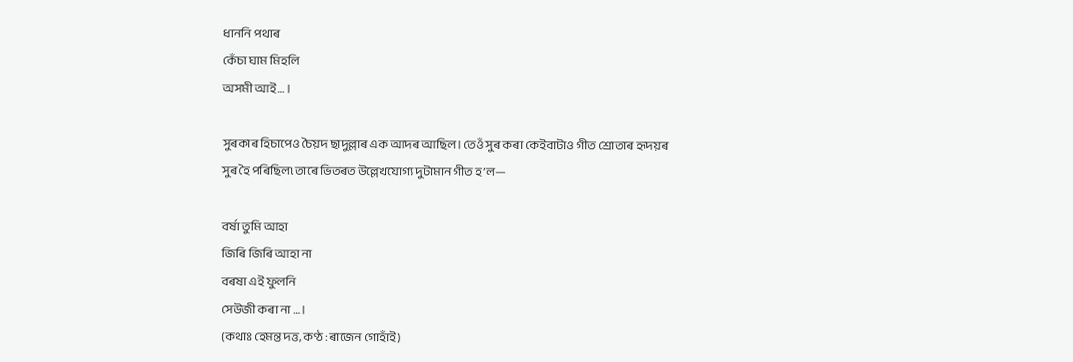ধাননি পথাৰ
কেঁচা ঘাম মিহলি
অসমী আই… ।

সুৰকাৰ হিচাপেও চৈয়দ ছাদুল্লাৰ এক আদৰ আছিল। তেওঁ সুৰ কৰা কেইবাটাও গীত শ্ৰোতাৰ হৃদয়ৰ সুৰ হৈ পৰিছিল৷ তাৰে ভিতৰত উল্লেখযোগ্য দুটামান গীত হ’ল—

বৰ্ষা তুমি আহা
জিৰি জিৰি আহা না
বৰষা এই ফুলনি
সেউজী কৰা না …।
(কথাঃ হেমন্ত দত্ত, কণ্ঠ : ৰাজেন গোহাঁই)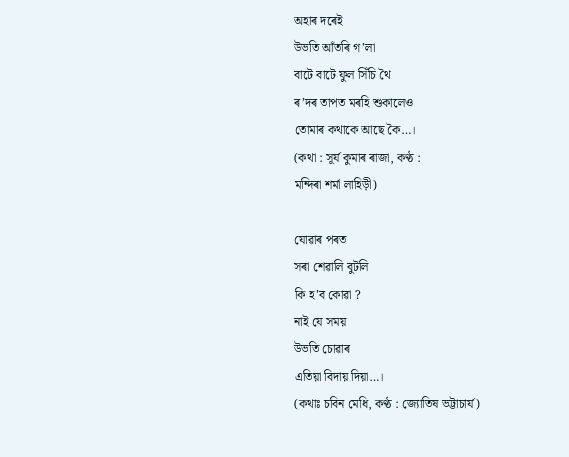অহাৰ দৰেই
উভতি আঁতৰি গ’লা
বাটে বাটে ফুল সিঁচি থৈ
ৰ’দৰ তাপত মৰহি শুকালেও
তোমাৰ কথাকে আছে কৈ…।
(কথা : সূর্য কুমাৰ ৰাজা, কণ্ঠ :
মন্দিৰা শৰ্মা লাহিড়ী)

যোৱাৰ পৰত
সৰা শেৱালি বুটলি
কি হ’ব কোৱা ?
নাই যে সময়
উভতি চোৱাৰ
এতিয়া বিদায় দিয়া…।
(কথাঃ চবিন মেধি, কণ্ঠ : জ্যোতিষ ভট্টাচার্য)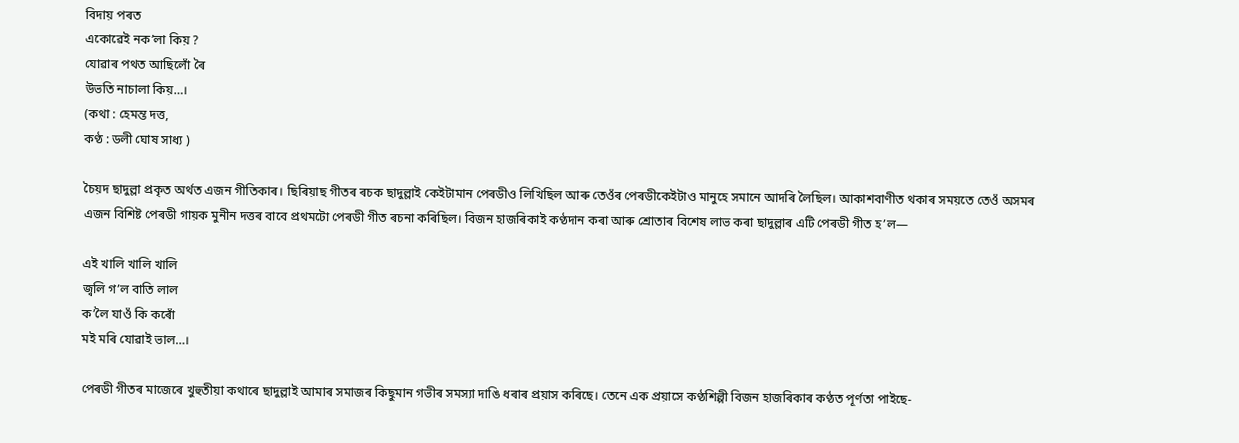বিদায় পৰত
একোৱেই নক’লা কিয় ?
যোৱাৰ পথত আছিলোঁ ৰৈ
উভতি নাচালা কিয়…।
(কথা : হেমন্ত দত্ত,
কণ্ঠ : ডলী ঘোষ সাধ্য )

চৈয়দ ছাদুল্লা প্রকৃত অর্থত এজন গীতিকাৰ। ছিৰিয়াছ গীতৰ ৰচক ছাদুল্লাই কেইটামান পেৰডীও লিখিছিল আৰু তেওঁৰ পেৰডীকেইটাও মানুহে সমানে আদৰি লৈছিল। আকাশবাণীত থকাৰ সময়তে তেওঁ অসমৰ এজন বিশিষ্ট পেৰডী গায়ক মুনীন দত্তৰ বাবে প্ৰথমটো পেৰডী গীত ৰচনা কৰিছিল। বিজন হাজৰিকাই কণ্ঠদান কৰা আৰু শ্ৰোতাৰ বিশেষ লাভ কৰা ছাদুল্লাৰ এটি পেৰডী গীত হ’ল—

এই খালি খালি খালি
জ্বলি গ’ল বাতি লাল
ক’লৈ যাওঁ কি কৰোঁ
মই মৰি যোৱাই ভাল…।

পেৰডী গীতৰ মাজেৰে খুহুতীয়া কথাৰে ছাদুল্লাই আমাৰ সমাজৰ কিছুমান গভীৰ সমস্যা দাঙি ধৰাৰ প্ৰয়াস কৰিছে। তেনে এক প্রয়াসে কণ্ঠশিল্পী বিজন হাজৰিকাৰ কণ্ঠত পূর্ণতা পাইছে-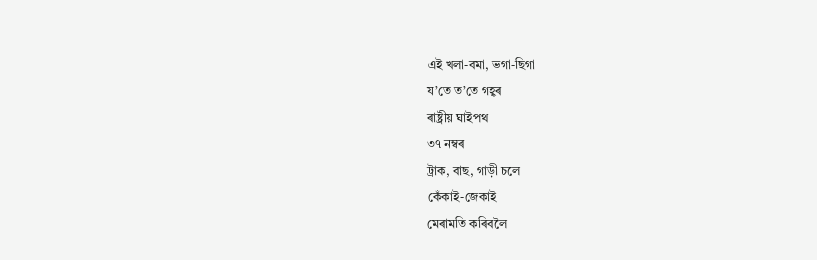এই খলা-বমা, ভগা-ছিগা
য’তে ত’তে গহ্বৰ
ৰাষ্ট্ৰীয় ঘাইপথ
৩৭ নম্বৰ
ট্রাক, বাছ, গাড়ী চলে
কেঁকাই-জেকাই
মেৰামতি কৰিবলৈ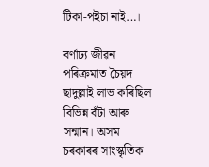টিকা-পইচা নাই…।

বৰ্ণাঢ্য জীৱন পৰিক্ৰমাত চৈয়দ ছাদুল্লাই লাভ কৰিছিল বিভিন্ন বঁটা আৰু সন্মান। অসম চৰকাৰৰ সাংস্কৃতিক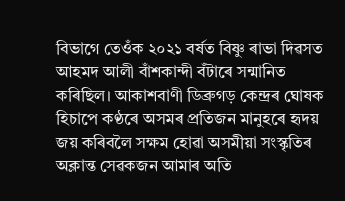বিভাগে তেওঁক ২০২১ বৰ্ষত বিষ্ণু ৰাভা দিৱসত আহমদ আলী বাঁশকান্দী বঁটাৰে সন্মানিত কৰিছিল। আকাশবাণী ডিব্ৰুগড় কেন্দ্ৰৰ ঘোষক হিচাপে কণ্ঠৰে অসমৰ প্ৰতিজন মানুহৰে হৃদয় জয় কৰিবলৈ সক্ষম হোৱা অসমীয়া সংস্কৃতিৰ অক্লান্ত সেৱকজন আমাৰ অতি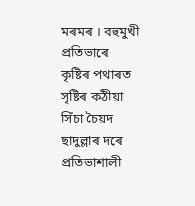মৰমৰ । বহুমুখী প্রতিভাৰে কৃষ্টিৰ পথাৰত সৃষ্টিৰ কঠীয়া সিঁচা চৈয়দ ছাদুল্লাৰ দৰে প্ৰতিভাশালী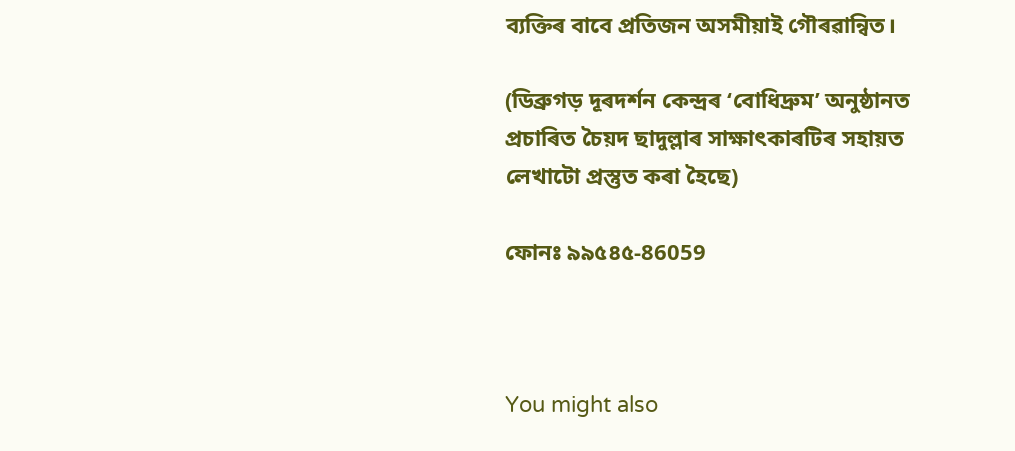ব্যক্তিৰ বাবে প্রতিজন অসমীয়াই গৌৰৱান্বিত।

(ডিব্ৰুগড় দূৰদৰ্শন কেন্দ্ৰৰ ‘বোধিদ্রুম’ অনুষ্ঠানত প্ৰচাৰিত চৈয়দ ছাদুল্লাৰ সাক্ষাৎকাৰটিৰ সহায়ত লেখাটো প্ৰস্তুত কৰা হৈছে)

ফোনঃ ৯৯৫৪৫-86059



You might also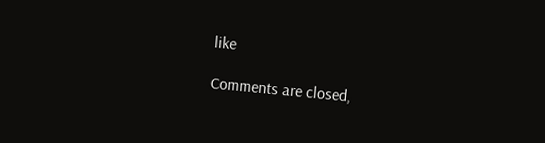like

Comments are closed,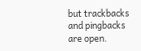but trackbacks and pingbacks are open.